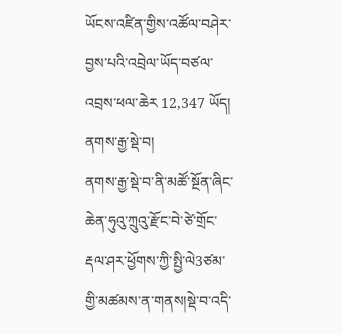ཡོངས་འཛིན་གྱིས་འཚོལ་བཤེར་བྱས་པའི་འབྲེལ་ཡོད་བཙལ་འབྲས་ཕལ་ཆེར 12,347 ཡོད།
ནགས་རྒྱ་སྡེ་བ།
ནགས་རྒྱ་སྡེ་བ་ནི་མཚོ་སྔོན་ཞིང་ཆེན་ཧུའུ་ཀྲུའུ་རྫོང་བེ་ཙེ་གྲོང་རྡལ་ཤར་ཕྱོགས་ཀྱི་སྤྱི་ལེ3ཙམ་གྱི་མཚམས་ན་གནས།སྡེ་བ་འདི་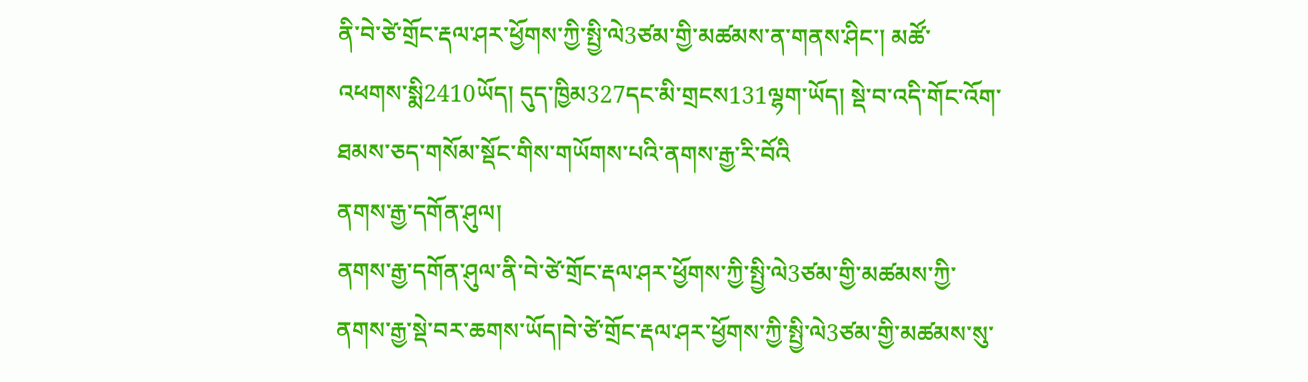ནི་བེ་ཙེ་གྲོང་རྡལ་ཤར་ཕྱོགས་ཀྱི་སྤྱི་ལེ3ཙམ་གྱི་མཚམས་ན་གནས་ཤིང་། མཚོ་འཕགས་སྨི2410ཡོད། དུད་ཁྱིམ327དང་མི་གྲངས131ལྷག་ཡོད། སྡེ་བ་འདི་གོང་འོག་ཐམས་ཅད་གསོམ་སྡོང་གིས་གཡོགས་པའི་ནགས་རྒྱ་རི་བོའི
ནགས་རྒྱ་དགོན་ཤུལ།
ནགས་རྒྱ་དགོན་ཤུལ་ནི་བེ་ཙེ་གྲོང་རྡལ་ཤར་ཕྱོགས་ཀྱི་སྤྱི་ལེ3ཙམ་གྱི་མཚམས་ཀྱི་ནགས་རྒྱ་སྡེ་བར་ཆགས་ཡོད།བེ་ཙེ་གྲོང་རྡལ་ཤར་ཕྱོགས་ཀྱི་སྤྱི་ལེ3ཙམ་གྱི་མཚམས་སུ་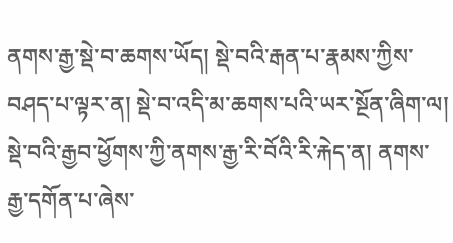ནགས་རྒྱ་སྡེ་བ་ཆགས་ཡོད། སྡེ་བའི་རྒན་པ་རྣམས་ཀྱིས་བཤད་པ་ལྟར་ན། སྡེ་བ་འདི་མ་ཆགས་པའི་ཡར་སྔོན་ཞིག་ལ། སྡེ་བའི་རྒྱབ་ཕྱོགས་ཀྱི་ནགས་རྒྱ་རི་བོའི་རི་རྐེད་ན། ནགས་རྒྱ་དགོན་པ་ཞེས་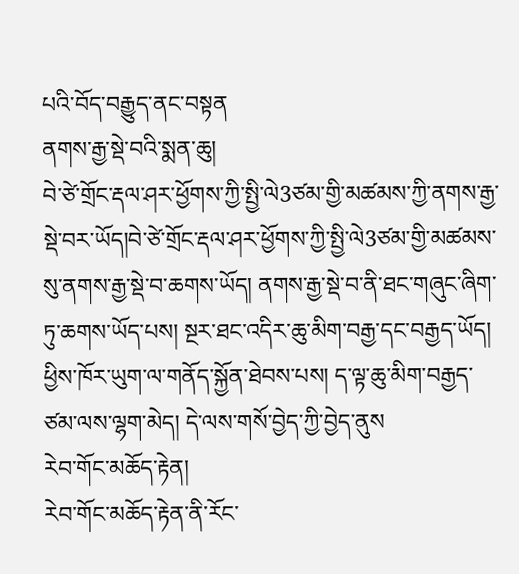པའི་བོད་བརྒྱུད་ནང་བསྟན
ནགས་རྒྱ་སྡེ་བའི་སྨན་ཆུ།
བེ་ཙེ་གྲོང་རྡལ་ཤར་ཕྱོགས་ཀྱི་སྤྱི་ལེ3ཙམ་གྱི་མཚམས་ཀྱི་ནགས་རྒྱ་སྡེ་བར་ཡོད།བེ་ཙེ་གྲོང་རྡལ་ཤར་ཕྱོགས་ཀྱི་སྤྱི་ལེ3ཙམ་གྱི་མཚམས་སུ་ནགས་རྒྱ་སྡེ་བ་ཆགས་ཡོད། ནགས་རྒྱ་སྡེ་བ་ནི་ཐང་གཞུང་ཞིག་ཏུ་ཆགས་ཡོད་པས། སྔར་ཐང་འདིར་ཆུ་མིག་བརྒྱ་དང་བརྒྱད་ཡོད། ཕྱིས་ཁོར་ཡུག་ལ་གནོད་སྐྱོན་ཐེབས་པས། ད་ལྟ་ཆུ་མིག་བརྒྱད་ཙམ་ལས་ལྷག་མེད། དེ་ལས་གསོ་བྱེད་ཀྱི་བྱེད་ནུས
རེབ་གོང་མཆོད་རྟེན།
རེབ་གོང་མཆོད་རྟེན་ནི་རོང་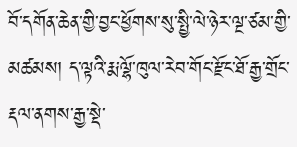བོ་དགོན་ཆེན་གྱི་བྱང་ཕྱོགས་སུ་སྤྱི་ལེ་ཉེར་ལྔ་ཙམ་གྱི་མཚམས། ད་ལྟའི་རྨ་ལྷོ་ཁུལ་རེབ་གོང་རྫོང་ཐོ་རྒྱ་གྲོང་རྡལ་ནགས་རྒྱ་སྡེ་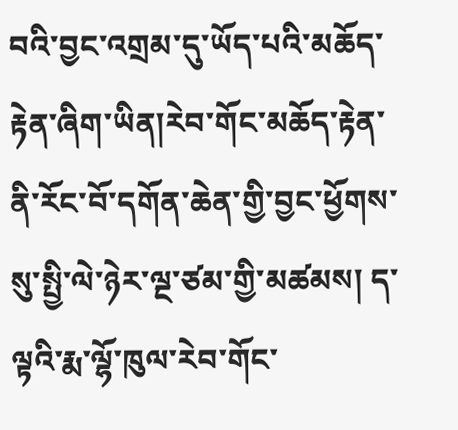བའི་བྱང་འགྲམ་དུ་ཡོད་པའི་མཆོད་རྟེན་ཞིག་ཡིན།རེབ་གོང་མཆོད་རྟེན་ནི་རོང་བོ་དགོན་ཆེན་གྱི་བྱང་ཕྱོགས་སུ་སྤྱི་ལེ་ཉེར་ལྔ་ཙམ་གྱི་མཚམས། ད་ལྟའི་རྨ་ལྷོ་ཁུལ་རེབ་གོང་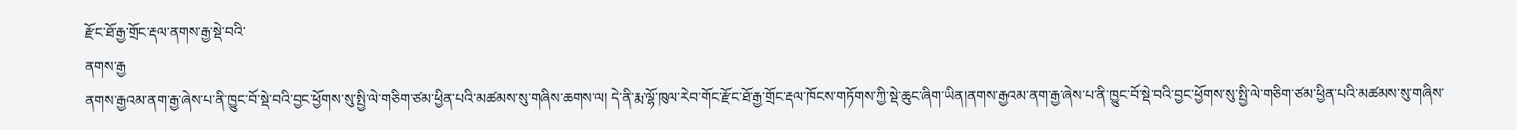རྫོང་ཐོ་རྒྱ་གྲོང་རྡལ་ནགས་རྒྱ་སྡེ་བའི་
ནགས་རྒྱ
ནགས་རྒྱའམ་ནག་རྒྱ་ཞེས་པ་ནི་ཁྱུང་བོ་སྡེ་བའི་བྱང་ཕྱོགས་སུ་སྤྱི་ལེ་གཅིག་ཙམ་ཕྱིན་པའི་མཚམས་སུ་གཞིས་ཆགས་ལ། དེ་ནི་རྨ་ལྷོ་ཁུལ་རེབ་གོང་རྫོང་ཐོ་རྒྱ་གྲོང་རྡལ་ཁོངས་གཏོགས་ཀྱི་སྡེ་ཆུང་ཞིག་ཡིན།ནགས་རྒྱའམ་ནག་རྒྱ་ཞེས་པ་ནི་ཁྱུང་བོ་སྡེ་བའི་བྱང་ཕྱོགས་སུ་སྤྱི་ལེ་གཅིག་ཙམ་ཕྱིན་པའི་མཚམས་སུ་གཞིས་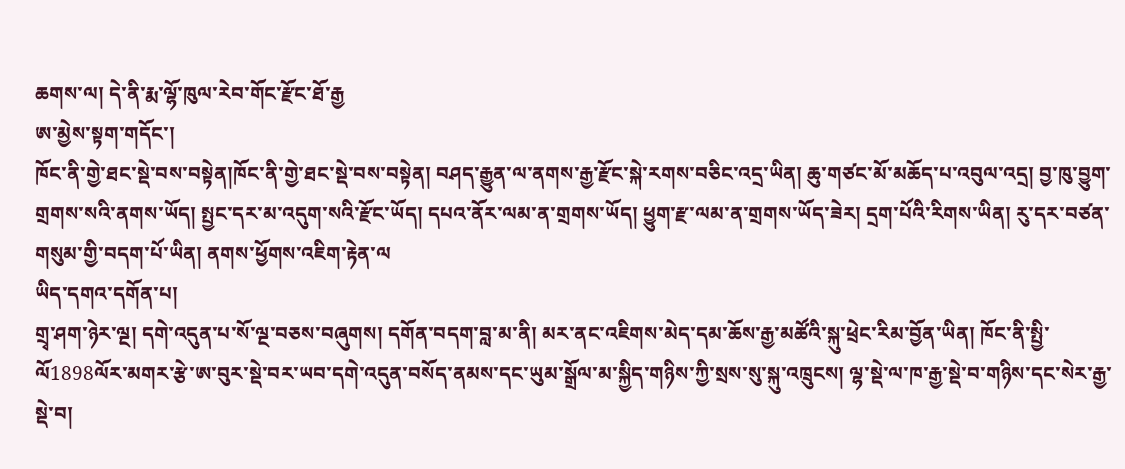ཆགས་ལ། དེ་ནི་རྨ་ལྷོ་ཁུལ་རེབ་གོང་རྫོང་ཐོ་རྒྱ
ཨ་མྱེས་སྟག་གདོང་།
ཁོང་ནི་གྱེ་ཐང་སྡེ་བས་བསྟེན།ཁོང་ནི་གྱེ་ཐང་སྡེ་བས་བསྟེན། བཤད་རྒྱུན་ལ་ནགས་རྒྱ་རྫོང་སྐེ་རགས་བཅིང་འདྲ་ཡིན། ཆུ་གཙང་མོ་མཆོད་པ་འབུལ་འདྲ། བྱ་ཁུ་བྱུག་གྲགས་སའི་ནགས་ཡོད། སྤྱང་དར་མ་འདུག་སའི་རྫོང་ཡོད། དཔའ་ནོར་ལམ་ན་གྲགས་ཡོད། ཕྱུག་རྫ་ལམ་ན་གྲགས་ཡོད་ཟེར། དྲག་པོའི་རིགས་ཡིན། རུ་དར་བཙན་གསུམ་གྱི་བདག་པོ་ཡིན། ནགས་ཕྱོགས་འཇིག་རྟེན་ལ
ཡིད་དགའ་དགོན་པ།
གྲྭ་ཤག་ཉེར་ལྔ། དགེ་འདུན་པ་སོ་ལྔ་བཅས་བཞུགས། དགོན་བདག་བླ་མ་ནི། མར་ནང་འཇིགས་མེད་དམ་ཆོས་རྒྱ་མཚོའི་སྐུ་ཕྲེང་རིམ་བྱོན་ཡིན། ཁོང་ནི་སྤྱི་ལོ1898ལོར་མགར་རྩེ་ཨ་བུར་སྡེ་བར་ཡབ་དགེ་འདུན་བསོད་ནམས་དང་ཡུམ་སྒྲོལ་མ་སྐྱིད་གཉིས་ཀྱི་སྲས་སུ་སྐུ་འཁྲུངས། ལྷ་སྡེ་ལ་ཁ་རྒྱ་སྡེ་བ་གཉིས་དང་སེར་རྒྱ་སྡེ་བ།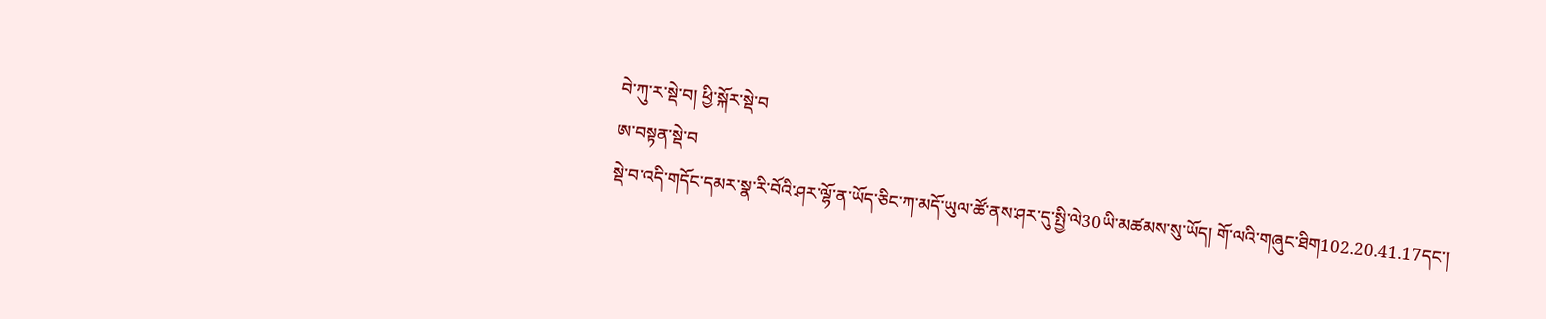བེ་ཀུ་ར་སྡེ་བ། ཕྱི་སྐོར་སྡེ་བ
ཨ་བསྟན་སྡེ་བ
སྡེ་བ་འདི་གདོང་དམར་སྣ་རི་བོའི་ཤར་ལྷོ་ན་ཡོད་ཅིང་ཀ་མདོ་ཡུལ་ཚོ་ནས་ཤར་དུ་སྤྱི་ལེ30ཡི་མཚམས་སུ་ཡོད། གོ་ལའི་གཞུང་ཐིག102.20.41.17དང་།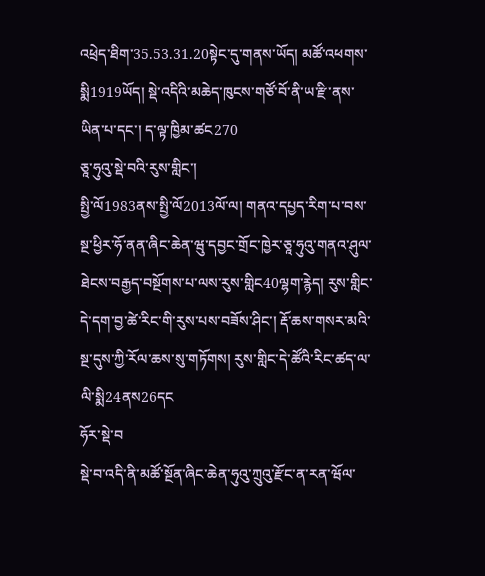འཕྲེད་ཐིག་35.53.31.20སྟེང་དུ་གནས་ཡོད། མཚོ་འཕགས་སྨི1919ཡོད། སྡེ་འདིའི་མཆེད་ཁུངས་གཙོ་བོ་ནི་ཡ་རྫི་ནས་ཡིན་པ་དང་། ད་ལྟ་ཁྱིམ་ཚང270
ཅཱ་ཧུའུ་སྡེ་བའི་རུས་གླིང་།
སྤྱི་ལོ1983ནས་སྤྱི་ལོ2013ལོ་ལ། གནའ་དཔྱད་རིག་པ་བས་སྔ་ཕྱིར་ཧོ་ནན་ཞིང་ཆེན་ཝུ་དབྱང་གྲོང་ཁྱེར་ཅཱ་ཧུའུ་གནའ་ཤུལ་ཐེངས་བརྒྱད་བསྔོགས་པ་ལས་རུས་གླིང40ལྷག་རྙེད། རུས་གླིང་དེ་དག་བྱ་ཚེ་རིང་གི་རུས་པས་བཟོས་ཤིང་། རྡོ་ཆས་གསར་མའི་སྔ་དུས་ཀྱི་རོལ་ཆས་སུ་གཏོགས། རུས་གླིང་དེ་ཚོའི་རིང་ཚད་ལ་ལི་སྨི24ནས26དང
ཧོར་སྡེ་བ
སྡེ་བ་འདི་ནི་མཚོ་སྔོན་ཞིང་ཆེན་ཧུའུ་ཀྲུའུ་རྫོང་ན་རན་ཝོལ་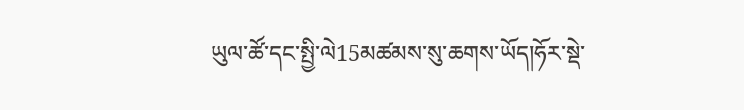ཡུལ་ཚོ་དང་སྤྱི་ལེ15མཚམས་སུ་ཆགས་ཡོད།ཧོར་སྡེ་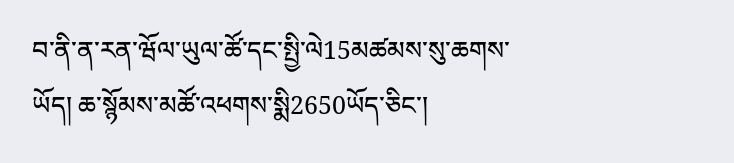བ་ནི་ན་རན་ཝོལ་ཡུལ་ཚོ་དང་སྤྱི་ལེ15མཚམས་སུ་ཆགས་ཡོད། ཆ་སྙོམས་མཚོ་འཕགས་སྨི2650ཡོད་ཅིང་།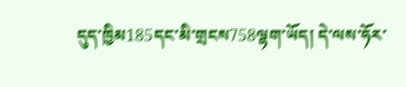དུད་ཁྱིམ185དང་མི་གྲངས758ལྷག་ཡོད། དེ་ལས་ཧོར་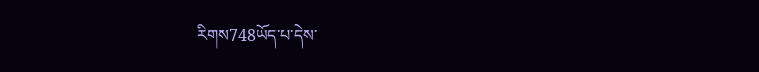རིགས748ཡོད་པ་དེས་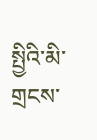སྤྱིའི་མི་གྲངས་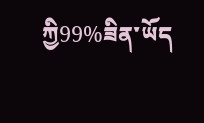ཀྱི99%ཟིན་ཡོད